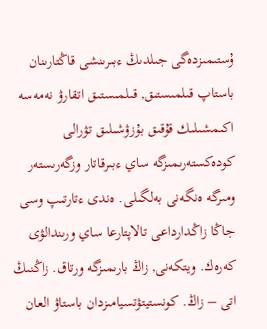ۇستىمىزدەگى جىلدىڭ ءبىرىنشى قاڭتارىنان باستاپ قىلمىستىق, قىلمىستىق اتقارۋ نەمەسە اكىمشىلىك قۇقىق بۇزۋشىلىق تۋرالى كودەكستەرىمىزگە ساي ءبىرقاتار وزگەرىستەر ومىرگە ەنگەنى بەلگىلى. ەندى ءتارتىپ وسى جاڭا زاڭدارداعى تالاپتارعا ساي ورىندالۋى كەرەك. ويتكەنى, زاڭ بارىمىزگە ورتاق. زاڭنىڭ اتى – زاڭ. كونستيتۋتسيامىزدان باستاۋ العان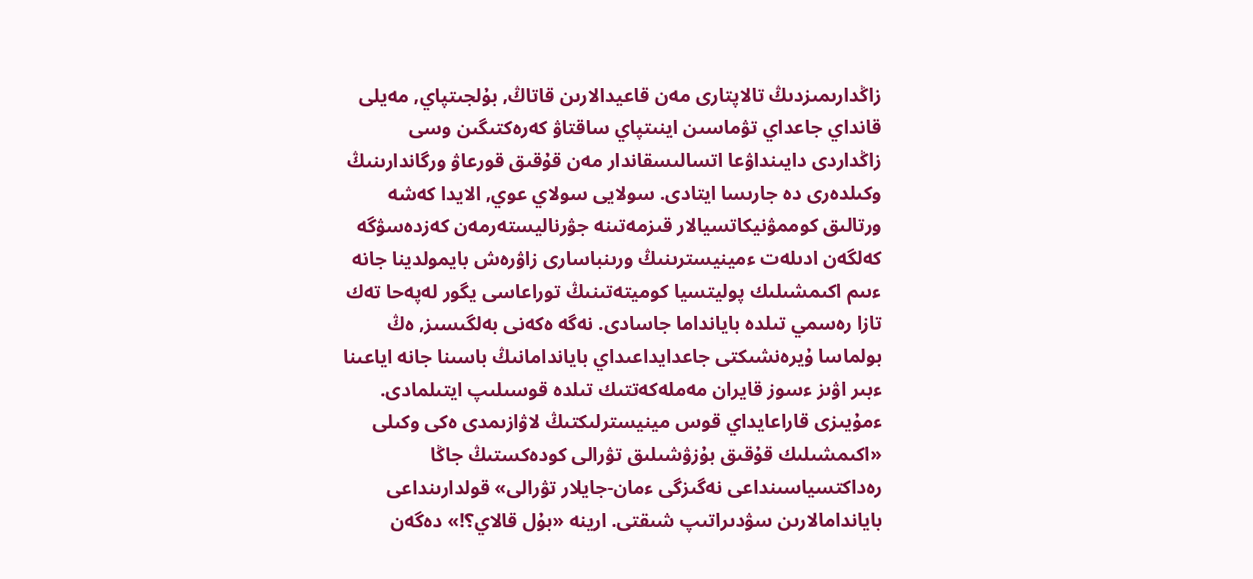زاڭدارىمىزدىڭ تالاپتارى مەن قاعيدالارىن قاتاڭ, بۇلجىتپاي, مەيلى قانداي جاعداي تۋماسىن اينىتپاي ساقتاۋ كەرەكتىگىن وسى زاڭداردى دايىنداۋعا اتسالىسقاندار مەن قۇقىق قورعاۋ ورگاندارىنىڭ وكىلدەرى دە جارىسا ايتادى. سولايى سولاي عوي, الايدا كەشە ورتالىق كوممۋنيكاتسيالار قىزمەتىنە جۋرناليستەرمەن كەزدەسۋگە كەلگەن ادىلەت ءمينيسترىنىڭ ورىنباسارى زاۋرەش بايمولدينا جانە ءىىم اكىمشىلىك پوليتسيا كوميتەتىنىڭ توراعاسى يگور لەپەحا تەك تازا رەسمي تىلدە بايانداما جاسادى. نەگە ەكەنى بەلگىسىز, ەڭ بولماسا ۇيرەنشىكتى جاعدايداعىداي باياندامانىڭ باسىنا جانە اياعىنا ءبىر اۋىز ءسوز قايران مەملەكەتتىك تىلدە قوسىلىپ ايتىلمادى. ءمۇيىزى قاراعايداي قوس مينيسترلىكتىڭ لاۋازىمدى ەكى وكىلى «اكىمشىلىك قۇقىق بۇزۋشىلىق تۋرالى كودەكستىڭ جاڭا رەداكتسياسىنداعى نەگىزگى ءمان-جايلار تۋرالى» قولدارىنداعى باياندامالارىن سۋدىراتىپ شىقتى. ارينە «بۇل قالاي؟!» دەگەن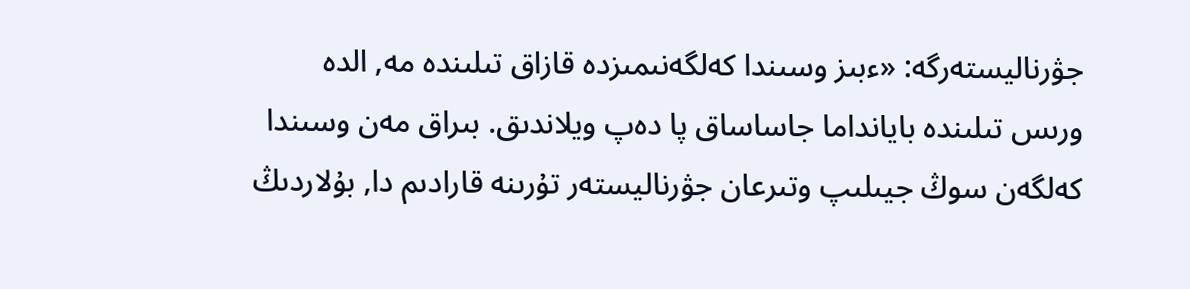جۋرناليستەرگە: «ءبىز وسىندا كەلگەنىمىزدە قازاق تىلىندە مە, الدە ورىس تىلىندە بايانداما جاساساق پا دەپ ويلاندىق. بىراق مەن وسىندا كەلگەن سوڭ جيىلىپ وتىرعان جۋرناليستەر تۇرىنە قارادىم دا, بۇلاردىڭ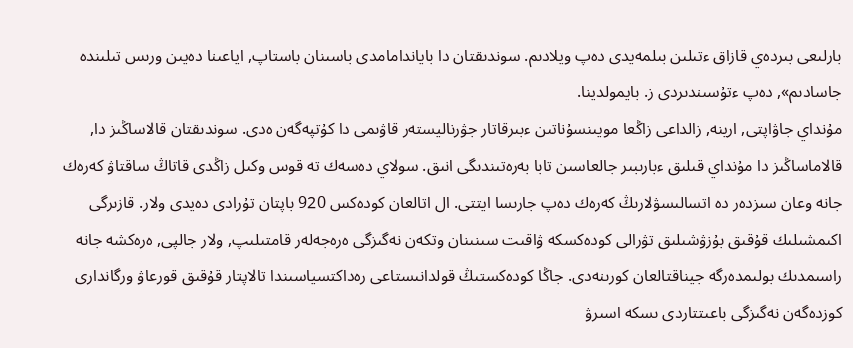بارلىعى بىردەي قازاق ءتىلىن بىلمەيدى دەپ ويلادىم. سوندىقتان دا باياندامامدى باسىنان باستاپ, اياعىنا دەيىن ورىس تىلىندە جاسادىم», دەپ ءتۇسىندىردى ز. بايمولدينا.
مۇنداي جاۋاپتى, ارينە, زالداعى زاڭعا مويىنسۇناتىن ءبىرقاتار جۋرناليستەر قاۋىمى دا كۇتپەگەن ەدى. سوندىقتان قالاساڭىز دا, قالاماساڭىز دا مۇنداي قىلىق ءبارىبىر جالعاسىن تابا بەرەتىندىگى انىق. سولاي دەسەك تە قوس وكىل زاڭدى قاتاڭ ساقتاۋ كەرەك جانە وعان سىزدەر دە اتسالىسۋلارىڭ كەرەك دەپ جارىسا ايتتى. ال اتالعان كودەكس 920 باپتان تۇرادى دەيدى ولار. قازىرگى اكىمشىلىك قۇقىق بۇزۋشىلىق تۋرالى كودەكسكە ۋاقىت سىنىنان وتكەن نەگىزگى ەرەجەلەر قامتىلىپ, ولار جالپى, ەرەكشە جانە راسىمدىك بولىمدەرگە جيناقتالعان كورىنەدى. جاڭا كودەكستىڭ قولدانىستاعى رەداكتسياسىندا تالاپتار قۇقىق قورعاۋ ورگاندارى كوزدەگەن نەگىزگى باعىتتاردى ىسكە اسىرۋ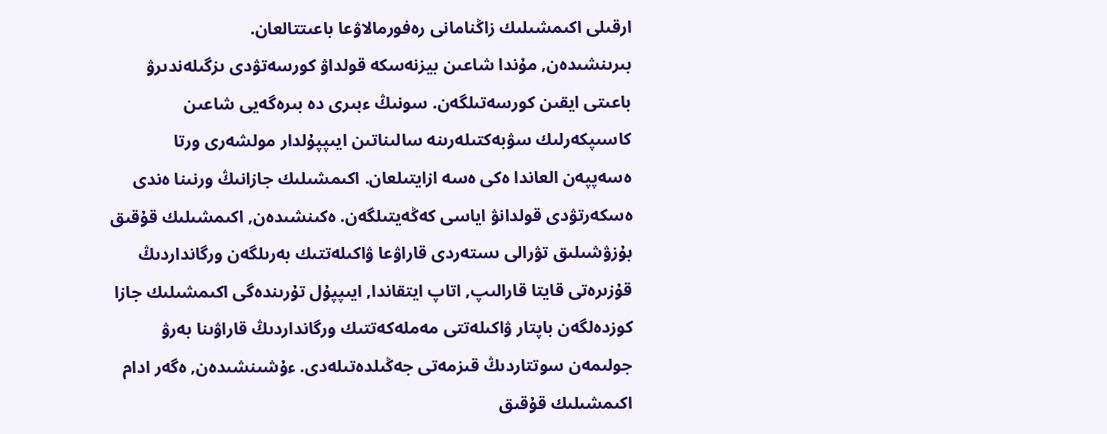ارقىلى اكىمشىلىك زاڭنامانى رەفورمالاۋعا باعىتتالعان.
بىرىنشىدەن, مۇندا شاعىن بيزنەسكە قولداۋ كورسەتۋدى ىزگىلەندىرۋ باعىتى ايقىن كورسەتىلگەن. سونىڭ ءبىرى دە بىرەگەيى شاعىن كاسىپكەرلىك سۋبەكتىلەرىنە سالىناتىن ايىپپۇلدار مولشەرى ورتا ەسەپپەن العاندا ەكى ەسە ازايتىلعان. اكىمشىلىك جازانىڭ ورنىنا ەندى ەسكەرتۋدى قولدانۋ اياسى كەڭەيتىلگەن. ەكىنشىدەن, اكىمشىلىك قۇقىق بۇزۋشىلىق تۋرالى ىستەردى قاراۋعا ۋاكىلەتتىك بەرىلگەن ورگانداردىڭ قۇزىرەتى قايتا قارالىپ, اتاپ ايتقاندا, ايىپپۇل تۇرىندەگى اكىمشىلىك جازا كوزدەلگەن باپتار ۋاكىلەتتى مەملەكەتتىك ورگانداردىڭ قاراۋىنا بەرۋ جولىمەن سوتتاردىڭ قىزمەتى جەڭىلدەتىلەدى. ءۇشىنشىدەن, ەگەر ادام اكىمشىلىك قۇقىق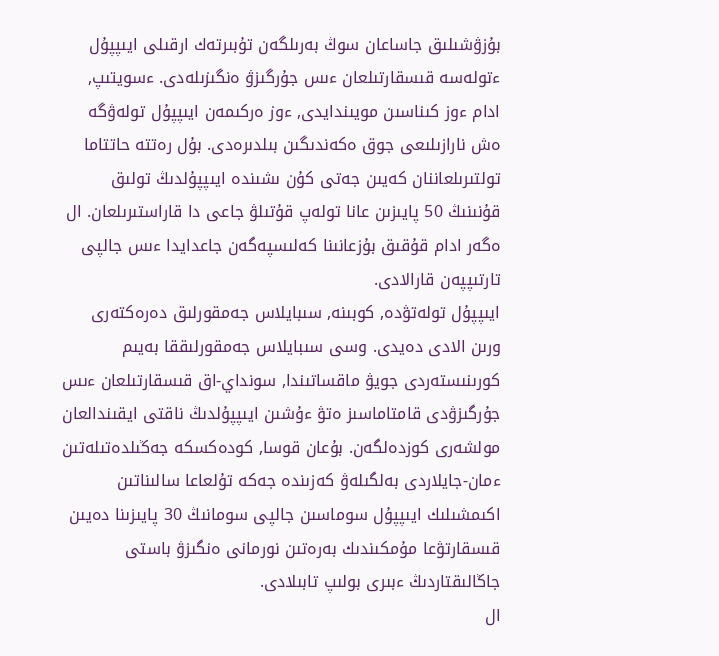بۇزۋشىلىق جاساعان سوڭ بەرىلگەن تۇبىرتەك ارقىلى ايىپپۇل ءتولەسە قىسقارتىلعان ءىس جۇرگىزۋ ەنگىزىلەدى. ءسويتىپ, ادام ءوز كىناسىن مويىندايدى, ءوز ەركىمەن ايىپپۇل تولەۋگە ەش نارازىلىعى جوق ەكەندىگىن بىلدىرەدى. بۇل رەتتە حاتتاما تولتىرىلعاننان كەيىن جەتى كۇن ىشىندە ايىپپۇلدىڭ تولىق قۇنىنىڭ 50 پايىزىن عانا تولەپ قۇتىلۋ جاعى دا قاراستىرىلعان. ال ەگەر ادام قۇقىق بۇزعانىنا كەلىسپەگەن جاعدايدا ءىس جالپى تارتىپپەن قارالادى.
ايىپپۇل تولەتۋدە, كوبىنە, سىبايلاس جەمقورلىق دەرەكتەرى ورىن الادى دەيدى. وسى سىبايلاس جەمقورلىققا بەيىم كورىنىستەردى جويۋ ماقساتىندا, سونداي-اق قىسقارتىلعان ءىس جۇرگىزۋدى قامتاماسىز ەتۋ ءۇشىن ايىپپۇلدىڭ ناقتى ايقىندالعان مولشەرى كوزدەلگەن. بۇعان قوسا, كودەكسكە جەڭىلدەتىلەتىن ءمان-جايلاردى بەلگىلەۋ كەزىندە جەكە تۇلعاعا سالىناتىن اكىمشىلىك ايىپپۇل سوماسىن جالپى سومانىڭ 30 پايىزىنا دەيىن قىسقارتۋعا مۇمكىندىك بەرەتىن نورمانى ەنگىزۋ باستى جاڭالىقتاردىڭ ءبىرى بولىپ تابىلادى.
ال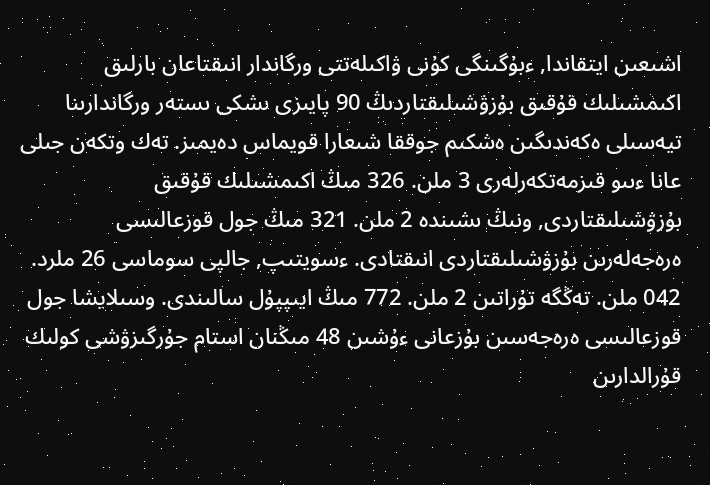اشىعىن ايتقاندا, ءبۇگىنگى كۇنى ۋاكىلەتتى ورگاندار انىقتاعان بارلىق اكىمشىلىك قۇقىق بۇزۋشىلىقتاردىڭ 90 پايىزى ىشكى ىستەر ورگاندارىنا تيەسىلى ەكەندىگىن ەشكىم جوققا شىعارا قويماس دەيمىز. تەك وتكەن جىلى عانا ءىىو قىزمەتكەرلەرى 3 ملن. 326 مىڭ اكىمشىلىك قۇقىق بۇزۋشىلىقتاردى, ونىڭ ىشىندە 2 ملن. 321 مىڭ جول قوزعالىسى ەرەجەلەرىن بۇزۋشىلىقتاردى انىقتادى. ءسويتىپ, جالپى سوماسى 26 ملرد. 042 ملن. تەڭگە تۇراتىن 2 ملن. 772 مىڭ ايىپپۇل سالىندى. وسىلايشا جول قوزعالىسى ەرەجەسىن بۇزعانى ءۇشىن 48 مىڭنان استام جۇرگىزۋشى كولىك قۇرالدارىن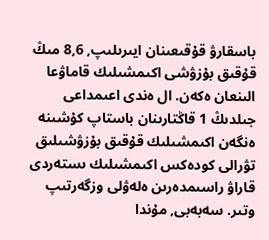باسقارۋ قۇقىعىنان ايىرىلىپ, 8,6 مىڭ قۇقىق بۇزۋشى اكىمشىلىك قاماۋعا الىنعان ەكەن. ال ەندى اعىمداعى جىلدىڭ 1 قاڭتارىنان باستاپ كۇشىنە ەنگەن اكىمشىلىك قۇقىق بۇزۋشىلىق تۋرالى كودەكس اكىمشىلىك ىستەردى قاراۋ راسىمدەرىن ەلەۋلى وزگەرتىپ وتىر. سەبەبى, مۇندا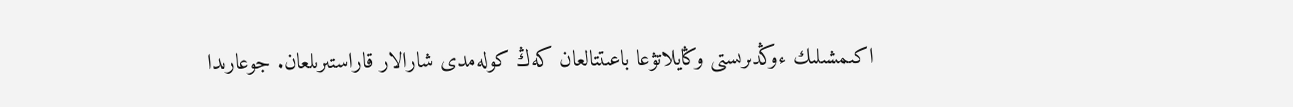اكىمشىلىك ءوڭدىرىستى وڭايلاتۋعا باعىتتالعان كەڭ كولەمدى شارالار قاراستىرىلعان. جوعارىدا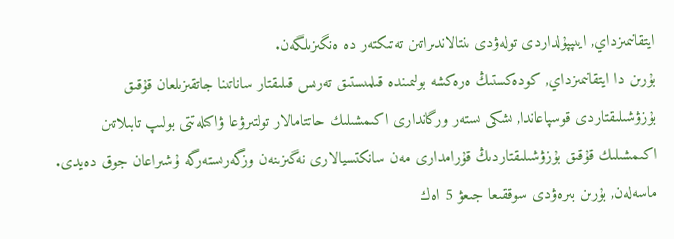ايتقانىمىزداي, ايىپپۇلداردى تولەۋدى ىنتالاندىراتىن تەتىكتەر دە ەنگىزىلگەن.
بۇرىن دا ايتقانىمىزداي, كودەكستىڭ ەرەكشە بولىمىندە قىلمىستىق تەرىس قىلىقتار ساناتىنا جاتقىزىلعان قۇقىق بۇزۋشىلىقتاردى قوسپاعاندا, ىشكى ىستەر ورگاندارى اكىمشىلىك حاتتامالار تولتىرۋعا ۋاكىلەتتى بولىپ تابىلاتىن اكىمشىلىك قۇقىق بۇزۋشىلىقتاردىڭ قۇرامدارى مەن سانكتسيالارى نەگىزىنەن وزگەرىستەرگە ۇشىراعان جوق دەيدى. ماسەلەن, بۇرىن بىرەۋدى سوققىعا جىعۋ 5 اەك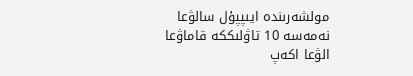مولشەرىندە ايىپپۇل سالۋعا نەمەسە 10 تاۋلىككە قاماۋعا الۋعا اكەپ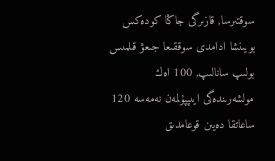سوقتىرسا, قازىرگى جاڭا كودەكس بويىنشا ادامدى سوققىعا جىعۋ قىلمىس بولىپ سانالىپ, 100 اەك مولشەرىندەگى ايىپپۇلمەن نەمەسە 120 ساعاتقا دەيىن قوعامدىق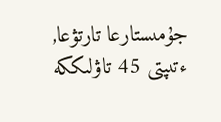جۇمىستارعا تارتۋعا, ءتىپتى 45 تاۋلىككە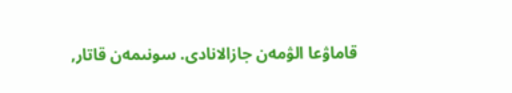قاماۋعا الۋمەن جازالانادى. سونىمەن قاتار,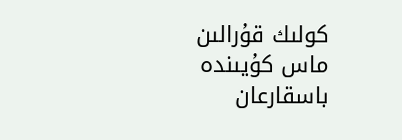كولىك قۇرالىن ماس كۇيىندە باسقارعان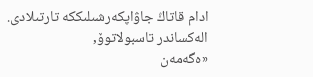ادام قاتاڭ جاۋاپكەرشىلىككە تارتىلادى.
الەكساندر تاسبولاتوۆ,
«ەگەمەن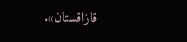قازاقستان».